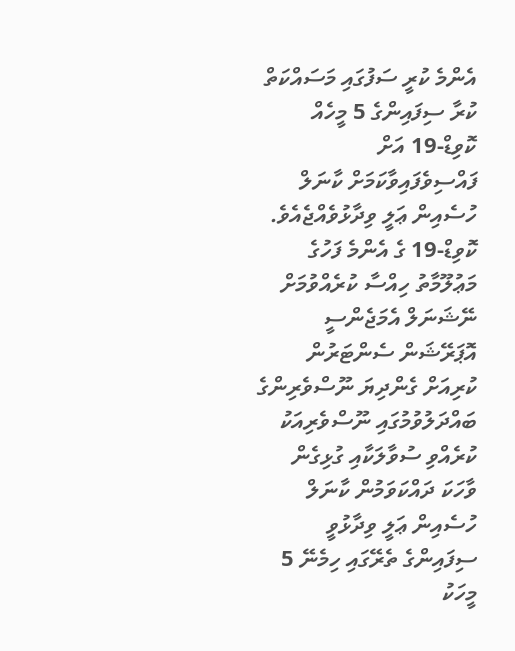އެންމެ ކުރީ ސަފުގައި މަސައްކަތް ކުރާ ސިފައިންގެ 5 މީހެއް ކޮވިޑް-19 އަށް ފައްސިވެފައިވާކަމަށް ކާނަލް ހުސެއިން ޢަލީ ވިދާޅުވެއްޖެއެވެ.
ކޮވިޑް-19 ގެ އެންމެ ފަހުގެ މަޢުލޫމާތު ހިއްސާ ކުރެއްވުމަށް ނޭޝަނަލް އެމަޖެންސީ އޮޕަރޭޝަން ސެންޓަރުން ކުރިއަށް ގެންދިޔަ ނޫސްވެރިންގެ ބައްދަލުވުމުގައި ނޫސްވެރިއަކު ކުރެއްވި ސުވާލަކާއި ގުޅިގެން ވާހަކަ ދައްކަވަމުން ކާނަލް ހުސެއިން ޢަލީ ވިދާޅުވީ ސިފައިންގެ ތެރޭގައި ހިމެނޭ 5 މީހަކު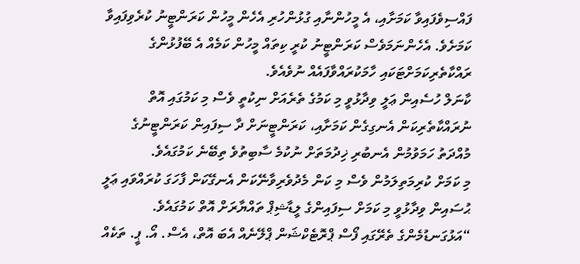ފައްސިވެފައިވާ ކަމަށާއި، އެ މީހުންނާއި ގުޅުންހުރި އެހެން މީހުން ކަރަންޓީނު ކުރެވިފައިވާ ކަމަށެވެ. އެހެންނަމަވެސް ކަރަންޓީނު ކުރީ ކިތައް މީހުން ކަމެއް އެ ބޭފުޅުންގެ ރައްކާތެރިކަމަށްޓަކައި ހާމަކުރައްވާފައެއް ނުވެއެވެ.
ކާނަލް ހުސެއިން ޢަލީ ވިދާޅުވީ މި ކަމުގެ ތެރެއަށް ނިކުތީ ވެސް މި ކަމުގައި އޮތް ނުރައްކާތެރިކަން އެނގިގެން ކަމަށާއި، ކަރަންޓީނަށް ދާ ސިފައިން ކަރަންޓީނުގެ މުއްދަތު ހަމަވުމުން އެނބުރި ޚިދުމަތަށް ނުކުމެ ސާބިތުވެ ތިބޭނެ ކަމުގައެވެ.
މި ކަމަށް ކުރިމަތިލަމުން ވެސް މި ކަން މެދުވެރިވާނޭކަން އެނގޭކަން ފާހަގަ ކުރައްވައި ޢަލީ ޙުސައިން ވިދާޅުވީ މި ކަމަށް ސިފައިންގެ ލީޑާޝިޕް ތައްޔާރަށް އޮތް ކަމުގައެވެ.
“އަޅުގަނޑުމެންގެ ތެރޭގައި ފޯސް ޕްރޮޓެކްޝަން ޕްލޭނެއް އެބަ އޮތް، އެސް. އޯ. ޕީ. ތަކެއް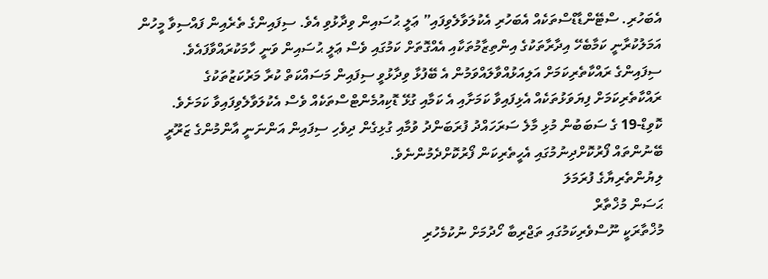އެބަހުރި. ސްޓޭންޑާޑްސްތަކެއް އެބަހުރި އެކުލަވާލެވިފައި” ޢަލީ ޙުސައިން ވިދާޅުވި އެވެ. ސިފައިންގެ ތެރެއިން ފައްސިވާ މީހުން އަމަލުކުރާނީ ކަމާބެހޭ އިދާރާތަކުގެ އިންތިޒާމުތަކާއި އެއްގޮތަށް ކަމުގައި ވެސް ޢަލީ ޙުސައިން ވަނީ ހާމަކުރައްވާފައެވެ.
ސިފައިންގެ ރައްކާތެރިކަމަށް އަލިއަޅުއްވާލައްވަމުން އެ ބޭފުޅާ ވިދާޅުވީ ސިފައިން މަސައްކަތް ކުރާ މަރުކަޒުތަކުގެ ރައްކާތެރިކަމަށް ފިޔަވަޅުތަކެއް އެޅިފައިވާ ކަމަށާއި އެ ކަމާއި ގުޅޭ ޑޮކިއުމެންޓްސްތަކެއް ވެސް އެކުލަވާލެވިފައިވާ ކަމަށެވެ.
ކޮވިޑް-19 ގެ ސަބަބުން މުޅި މާލެ ސަރަހައްދު ފުރަބަންދު ވުމާއި ގުޅިގެން ދިވެހި ސިފައިން އަންނަނީ އާންމުންގެ ޒަރޫރީ ބޭނުންތައް ފޯރުކޮށްދިނުމުގައި އެހީތެރިކަން ފޯރުކޮށްދެމުންނެވެ.
ލިޔުންތެރިޔާގެ ފުރަމަލަ
ޙަސަން މުޚްތާރް
މުޚްތާރަކީ ނޫސްވެރިކަމުގައި ތަޖްރިބާ ހޯދުމަށް ނުކުމެހުރި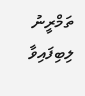ތަމްރީނު ލިބިފައިވާ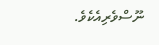ނޫސްވެރިއެކެވެ.